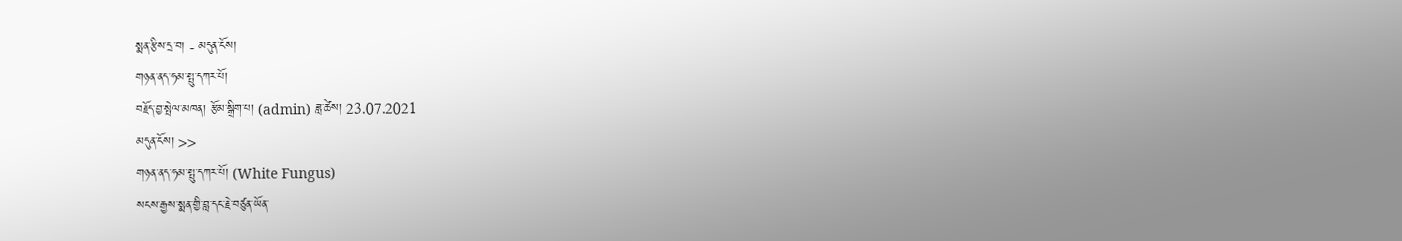སྨན་རྩིས་དྲ་བ། - མདུན་ངོས།
གཉན་ནད་ཧམ་སྤུ་དཀར་པོ།
བརྗོད་བྱ་སྤེལ་མཁན། རྩོམ་སྒྲིག་པ། (admin) ཟླ་ཚེས། 23.07.2021
མདུན་ངོས། >>
གཉན་ནད་ཧམ་སྤུ་དཀར་པོ། (White Fungus)
སངས་རྒྱས་སྨན་གྱི་བླ་དང་རྗེ་བཙུན་ཡོན་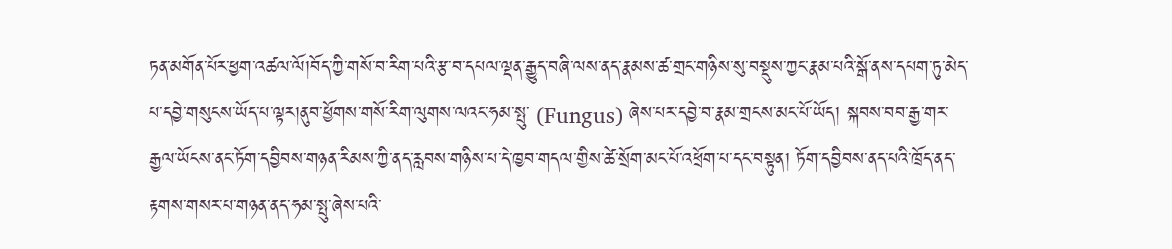ཏན་མགོན་པོར་ཕྱག་འཚལ་ལོ།བོད་ཀྱི་གསོ་བ་རིག་པའི་རྩ་བ་དཔལ་ལྡན་རྒྱུད་བཞི་ལས་ནད་རྣམས་ཚ་གྲང་གཉིས་སུ་བསྡུས་ཀྱང་རྣམ་པའི་སྒོ་ནས་དཔག་ཏུ་མེད་པ་དབྱེ་གསུངས་ཡོད་པ་ལྟར།ནུབ་ཕྱོགས་གསོ་རིག་ལུགས་ལའང་ཧམ་སྤུ་ (Fungus) ཞེས་པར་དབྱེ་བ་རྣམ་གྲངས་མང་པོ་ཡོད། སྐབས་བབ་རྒྱ་གར་རྒྱལ་ཡོངས་ནང་ཏོག་དབྱིབས་གཉན་རིམས་ཀྱི་ནད་རླབས་གཉིས་པ་དེ་ཁྱབ་གདལ་གྱིས་ཚེ་སྲོག་མང་པོ་འཕྲོག་པ་དང་བསྟུན། ཏོག་དབྱིབས་ནད་པའི་ཁྲོད་ནད་རྟགས་གསར་པ་གཉན་ནད་ཧམ་སྤུ་ཞེས་པའི་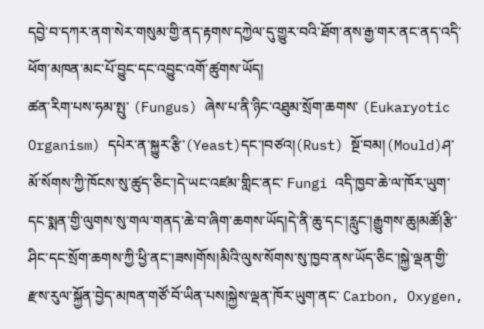དབྱེ་བ་དཀར་ནག་སེར་གསུམ་གྱི་ནད་རྟགས་དཀྱེལ་དུ་གྱུར་བའི་ཐོག་ནས་རྒྱ་གར་ནང་ནད་འདི་ཕོག་མཁན་མང་པོ་བྱུང་དང་འབྱུང་འགོ་ཚུགས་ཡོད།
ཚན་རིག་པས་ཧམ་སྤུ་ (Fungus) ཞེས་པ་ནི་ཉིང་འཐུམ་སྲོག་ཆགས་ (Eukaryotic Organism) དཔེར་ན་སྐྱུར་རྩི་(Yeast)དང་།བཙའ།(Rust) སྔོ་བམ།(Mould)ཤ་མོ་སོགས་ཀྱི་ཁོངས་སུ་ཚུད་ཅིང་།དེ་ཡང་འཛམ་གླིང་ནང་ Fungi འདི་ཁྱབ་ཆེ་ལ་ཁོར་ཡུག་དང་སྨན་གྱི་ལུགས་སུ་གལ་གནད་ཆེ་བ་ཞིག་ཆགས་ཡོད།དེ་ནི་ཆུ་དང་།རླུང་།རྒྱུགས་ཆུ།མཚོ།རྩི་ཤིང་དང་སྲོག་ཆགས་ཀྱི་ཕྱི་ནང་།ཟས།གོས།མིའི་ལུས་སོགས་སུ་ཁྱབ་ནས་ཡོད་ཅིང་།སྐྱེ་ལྡན་གྱི་རྫས་རུལ་སྐྱོན་བྱེད་མཁན་གཙོ་བོ་ཡིན་པས།སྐྱེས་ལྡན་ཁོར་ཡུག་ནང་ Carbon, Oxygen,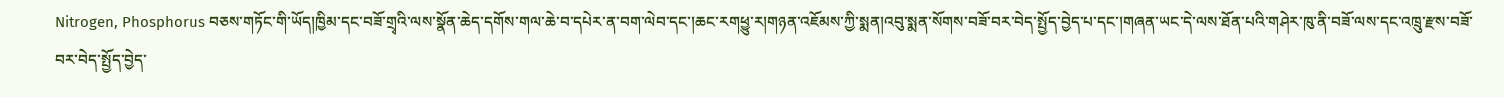Nitrogen, Phosphorus བཅས་གཏོང་གི་ཡོད།ཁྱིམ་དང་བཟོ་གྲྭའི་ལས་སྣོན་ཆེད་དགོས་གལ་ཆེ་བ་དཔེར་ན་བག་ལེབ་དང་།ཆང་རགཕྱུ་ར།གཉན་འཇོམས་ཀྱི་སྨན།འབུ་སྨན་སོགས་བཟོ་བར་བེད་སྤྱོད་བྱེད་པ་དང་།གཞན་ཡང་དེ་ལས་ཐོན་པའི་གཤེར་ཁུ་ནི་བཟོ་ལས་དང་འཁྲུ་རྫས་བཟོ་བར་བེད་སྤྱོད་བྱེད་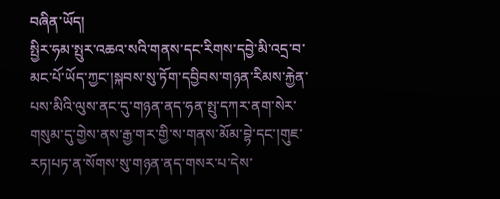བཞིན་ཡོད།
སྤྱིར་ཧམ་སྤུར་འཆའ་སའི་གནས་དང་རིགས་དབྱེ་མི་འདྲ་བ་མང་པོ་ཡོད་ཀྱང་།སྐབས་སུ་ཏོག་དབྱིབས་གཉན་རིམས་རྐྱེན་པས་མིའི་ལུས་ནང་དུ་གཉན་ནད་ཧན་སྤུ་དཀར་ནག་སེར་གསུམ་དུ་གྱེས་ནས་རྒྱ་གར་གྱི་ས་གནས་མོམ་བྷེ་དང་།གུཇ་རཏ།པཏ་ན་སོགས་སུ་གཉན་ནད་གསར་པ་དེས་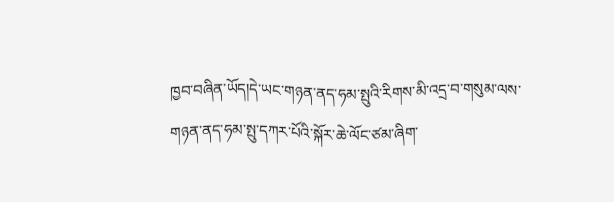ཁྱབ་བཞིན་ཡོད།དེ་ཡང་གཉན་ནད་ཧམ་སྤུའི་རིགས་མི་འདྲ་བ་གསུམ་ལས་གཉན་ནད་ཧམ་སྤུ་དཀར་པོའི་སྐོར་ཆེ་ལོང་ཙམ་ཞིག་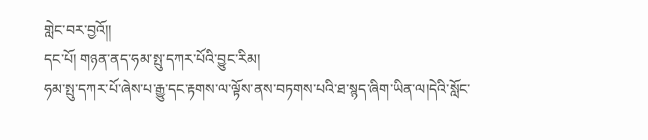གླེང་བར་བྱའོ།།
དང་པོ། གཉན་ནད་ཧམ་སྤུ་དཀར་པོའི་བྱུང་རིམ།
ཧམ་སྤུ་དཀར་པོ་ཞེས་པ་རྒྱུ་དང་རྟགས་ལ་ལྟོས་ནས་བཏགས་པའི་ཐ་སྙད་ཞིག་ཡིན་ལ།དེའི་སློང་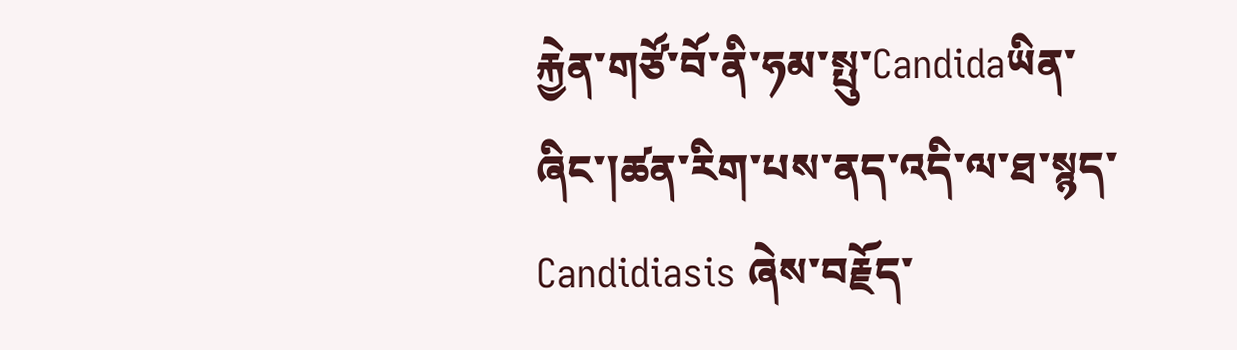རྐྱེན་གཙོ་བོ་ནི་ཧམ་སྤུ་Candidaཡིན་ཞིང་།ཚན་རིག་པས་ནད་འདི་ལ་ཐ་སྙད་ Candidiasis ཞེས་བརྗོད་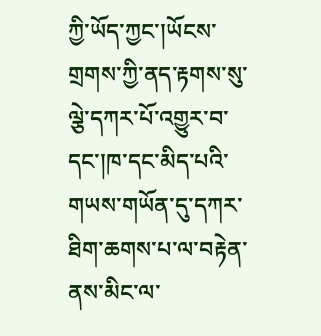ཀྱི་ཡོད་ཀྱང་།ཡོངས་གྲགས་ཀྱི་ནད་རྟགས་སུ་ལྕེ་དཀར་པོ་འགྱུར་བ་དང་།ཁ་དང་མིད་པའི་གཡས་གཡོན་དུ་དཀར་ཐིག་ཆགས་པ་ལ་བརྟེན་ནས་མིང་ལ་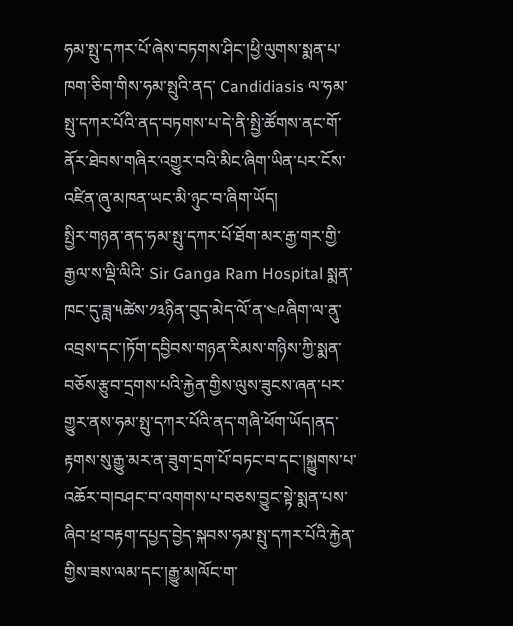ཧམ་སྤུ་དཀར་པོ་ཞེས་བཏགས་ཤིང་།ཕྱི་ལུགས་སྨན་པ་ཁག་ཅིག་གིས་ཧམ་སྤུའི་ནད་ Candidiasis ལ་ཧམ་སྤུ་དཀར་པོའི་ནད་བཏགས་པ་དེ་ནི་སྤྱི་ཚོགས་ནང་གོ་ནོར་ཐེབས་གཞིར་འགྱུར་བའི་མིང་ཞིག་ཡིན་པར་ངོས་འཛིན་ཞུ་མཁན་ཡང་མི་ཉུང་བ་ཞིག་ཡོད།
སྤྱིར་གཉན་ནད་ཧམ་སྤུ་དཀར་པོ་ཐོག་མར་རྒྱ་གར་གྱི་རྒྱལ་ས་ལྡི་ལིའི་ Sir Ganga Ram Hospital སྨན་ཁང་དུ་ཟླ་༥ཚེས་༡༣ཉིན་བུད་མེད་ལོ་ན་༤༩ཞིག་ལ་ནུ་འབྲས་དང་།ཏོག་དབྱིབས་གཉན་རིམས་གཉིས་ཀྱི་སྨན་བཅོས་རྩུབ་དྲགས་པའི་རྐྱེན་གྱིས་ལུས་ཟུངས་ཞན་པར་གྱུར་ནས་ཧམ་སྤུ་དཀར་པོའི་ནད་གཞི་ཕོག་ཡོད།ནད་རྟགས་སུ་རྒྱུ་མར་ན་ཟུག་དྲག་པོ་བཏང་བ་དང་།སྐྱུགས་པ་འཆོར་བ།བཤང་བ་འགགས་པ་བཅས་བྱུང་སྟེ་སྨན་པས་ཞིབ་ཕྲ་བརྟག་དཔྱད་བྱེད་སྐབས་ཧམ་སྤུ་དཀར་པོའི་རྐྱེན་གྱིས་ཟས་ལམ་དང་།རྒྱུ་མ།ལོང་ག་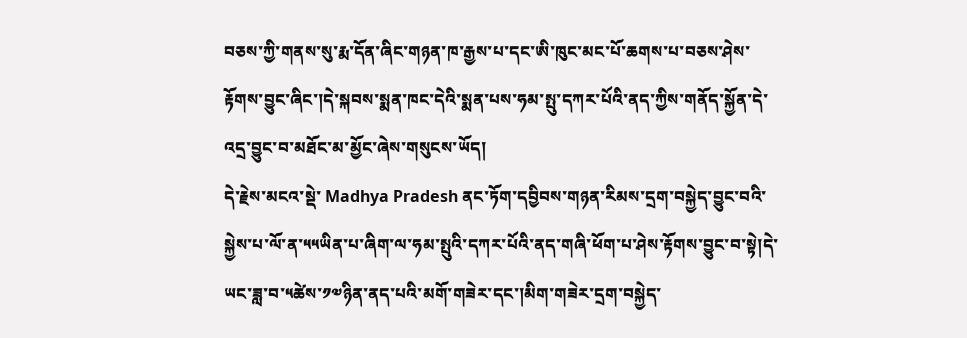བཅས་ཀྱི་གནས་སུ་རྨ་དོན་ཞིང་གཉན་ཁ་རྒྱས་པ་དང་ཨི་ཁུང་མང་པོ་ཆགས་པ་བཅས་ཤེས་རྟོགས་བྱུང་ཞིང་།དེ་སྐབས་སྨན་ཁང་དེའི་སྨན་པས་ཧམ་སྤུ་དཀར་པོའི་ནད་ཀྱིས་གནོད་སྐྱོན་དེ་འདྲ་བྱུང་བ་མཐོང་མ་མྱོང་ཞེས་གསུངས་ཡོད།
དེ་རྗེས་མངའ་སྡེ་ Madhya Pradesh ནང་ཏོག་དབྱིབས་གཉན་རིམས་དྲག་བསྐྱེད་བྱུང་བའི་སྐྱེས་པ་ལོ་ན་༥༥ཡིན་པ་ཞིག་ལ་ཧམ་སྤུའི་དཀར་པོའི་ནད་གཞི་ཕོག་པ་ཤེས་རྟོགས་བྱུང་བ་སྟེ།དེ་ཡང་ཟླ་བ་༥ཚེས་༡༧ཉིན་ནད་པའི་མགོ་གཟེར་དང་།མིག་གཟེར་དྲག་བསྐྱེད་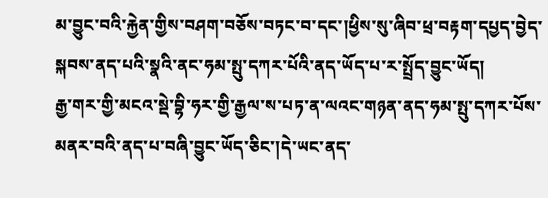མ་བྱུང་བའི་རྐྱེན་གྱིས་བཤག་བཅོས་བཏང་བ་དང་།ཕྱིས་སུ་ཞིབ་ཕྲ་བརྟག་དཔྱད་བྱེད་སྐབས་ནད་པའི་སྣའི་ནང་ཧམ་སྤུ་དཀར་པོའི་ནད་ཡོད་པ་ར་སྤྲོད་བྱུང་ཡོད།
རྒྱ་གར་གྱི་མངའ་སྡེ་བྷི་ཧར་གྱི་རྒྱལ་ས་པཏ་ན་ལའང་གཉན་ནད་ཧམ་སྤུ་དཀར་པོས་མནར་བའི་ནད་པ་བཞི་བྱུང་ཡོད་ཅིང་།དེ་ཡང་ནད་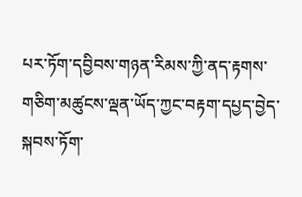པར་ཏོག་དབྱིབས་གཉན་རིམས་ཀྱི་ནད་རྟགས་གཅིག་མཚུངས་ལྡན་ཡོད་ཀྱང་བརྟག་དཔྱད་བྱེད་སྐབས་ཏོག་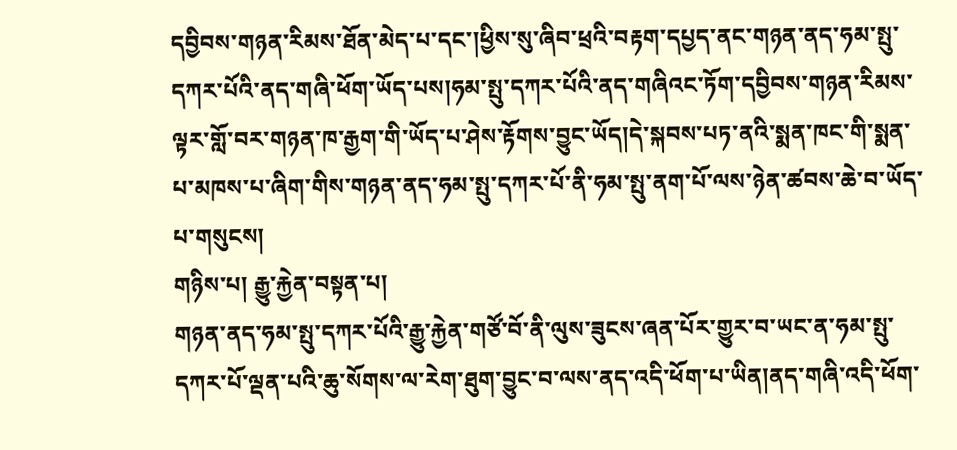དབྱིབས་གཉན་རིམས་ཐོན་མེད་པ་དང་།ཕྱིས་སུ་ཞིབ་ཕྲའི་བརྟག་དཔྱད་ནང་གཉན་ནད་ཧམ་སྤུ་དཀར་པོའི་ནད་གཞི་ཕོག་ཡོད་པས།ཧམ་སྤུ་དཀར་པོའི་ནད་གཞིའང་ཏོག་དབྱིབས་གཉན་རིམས་ལྟར་གློ་བར་གཉན་ཁ་རྒྱག་གི་ཡོད་པ་ཤེས་རྟོགས་བྱུང་ཡོད།དེ་སྐབས་པཏ་ནའི་སྨན་ཁང་གི་སྨན་པ་མཁས་པ་ཞིག་གིས་གཉན་ནད་ཧམ་སྤུ་དཀར་པོ་ནི་ཧམ་སྤུ་ནག་པོ་ལས་ཉེན་ཚབས་ཆེ་བ་ཡོད་པ་གསུངས།
གཉིས་པ། རྒྱུ་རྐྱེན་བསྟན་པ།
གཉན་ནད་ཧམ་སྤུ་དཀར་པོའི་རྒྱུ་རྐྱེན་གཙོ་བོ་ནི་ལུས་ཟུངས་ཞན་པོར་གྱུར་བ་ཡང་ན་ཧམ་སྤུ་དཀར་པོ་ལྡན་པའི་ཆུ་སོགས་ལ་རེག་ཐུག་བྱུང་བ་ལས་ནད་འདི་ཕོག་པ་ཡིན།ནད་གཞི་འདི་ཕོག་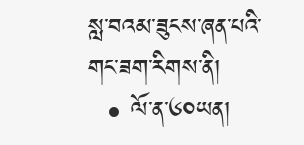སླ་བའམ་ཟུངས་ཞན་པའི་གང་ཟག་རིགས་ནི།
  • ལོ་ན་༦༠ཡན།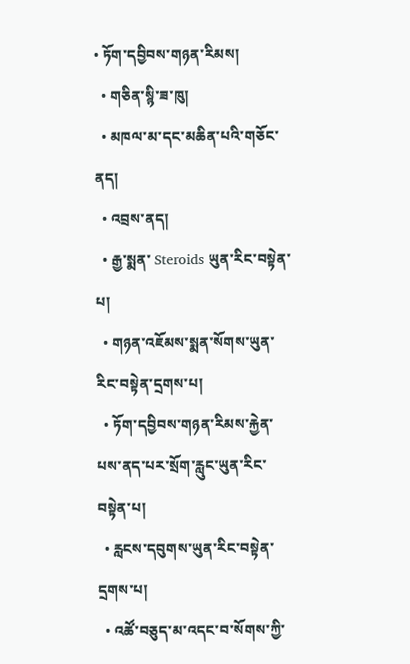• ཏོག་དབྱིབས་གཉན་རིམས།
  • གཅིན་སྙི་ཟ་ཁུ།
  • མཁལ་མ་དང་མཆིན་པའི་གཅོང་ནད།
  • འབྲས་ནད།
  • རྒྱ་སྨན་ Steroids ཡུན་རིང་བསྟེན་པ།
  • གཉན་འཇོམས་སྨན་སོགས་ཡུན་རིང་བསྟེན་དྲགས་པ།
  • ཏོག་དབྱིབས་གཉན་རིམས་རྐྱེན་པས་ནད་པར་སྲོག་རླུང་ཡུན་རིང་བསྟེན་པ།
  • རླངས་དབུགས་ཡུན་རིང་བསྟེན་དྲགས་པ།
  • འཚོ་བཅུད་མ་འདང་བ་སོགས་ཀྱི་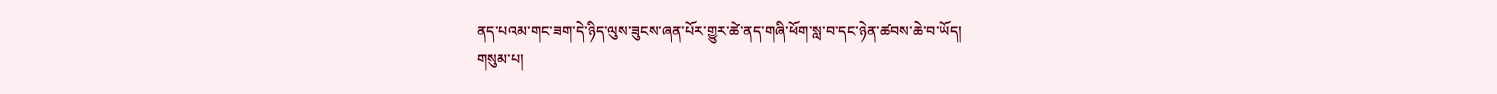ནད་པའམ་གང་ཟག་དེ་ཉིད་ལུས་ཟུངས་ཞན་པོར་གྱུར་ཚེ་ནད་གཞི་ཕོག་སླ་བ་དང་ཉེན་ཚབས་ཆེ་བ་ཡོད།
གསུམ་པ།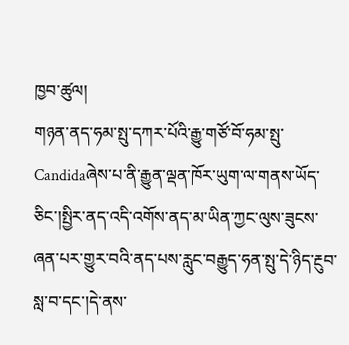ཁྱབ་ཚུལ།
གཉན་ནད་ཧམ་སྤུ་དཀར་པོའི་རྒྱུ་གཙོ་བོ་ཧམ་སྤུ་ Candidaཞེས་པ་ནི་རྒྱུན་ལྡན་ཁོར་ཡུག་ལ་གནས་ཡོད་ཅིང་།སྤྱིར་ནད་འདི་འགོས་ནད་མ་ཡིན་ཀྱང་ལུས་ཟུངས་ཞན་པར་གྱུར་བའི་ནད་པས་རླུང་བརྒྱུད་ཧན་སྤུ་དེ་ཉིད་རྔུབ་སླ་བ་དང་།དེ་ནས་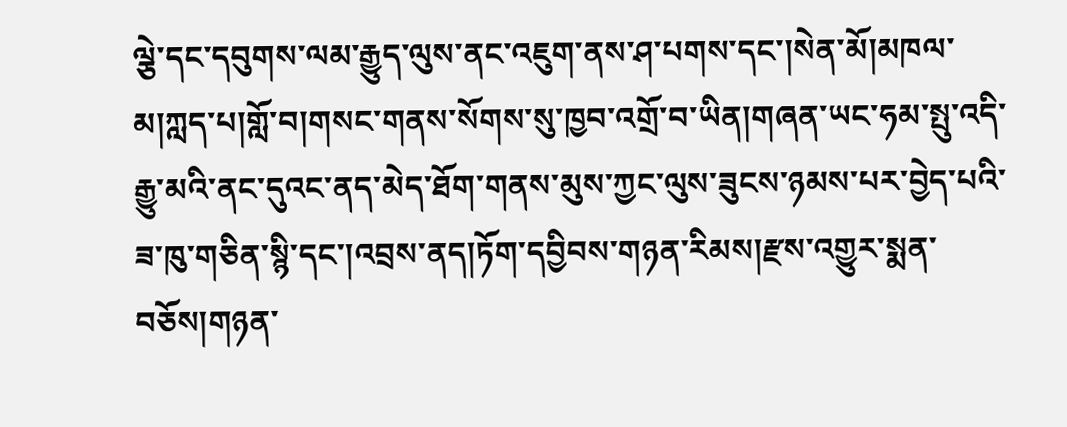ལྕེ་དང་དབུགས་ལམ་རྒྱུད་ལུས་ནང་འཇུག་ནས་ཤ་པགས་དང་།སེན་མོ།མཁལ་མ།ཀླད་པ།གློ་བ།གསང་གནས་སོགས་སུ་ཁྱབ་འགྲོ་བ་ཡིན།གཞན་ཡང་ཧམ་སྤུ་འདི་རྒྱུ་མའི་ནང་དུའང་ནད་མེད་ཐོག་གནས་མུས་ཀྱང་ལུས་ཟུངས་ཉམས་པར་བྱེད་པའི་ཟ་ཁུ་གཅིན་སྙི་དང་།འབྲས་ནད།ཏོག་དབྱིབས་གཉན་རིམས།རྫས་འགྱུར་སྨན་བཅོས།གཉན་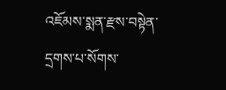འཇོམས་སྨན་རྫས་བསྟེན་དྲགས་པ་སོགས་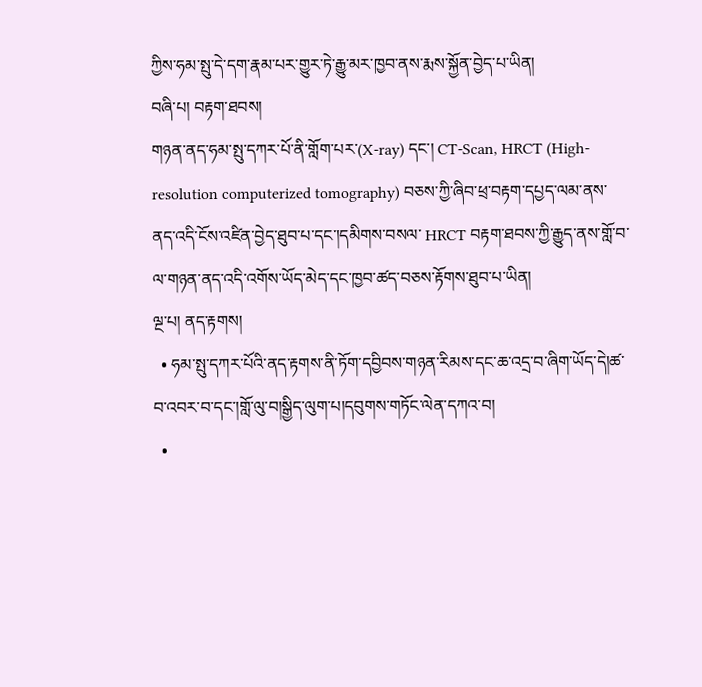ཀྱིས་ཧམ་སྤུ་དེ་དག་རྣམ་པར་གྱུར་ཏེ་རྒྱུ་མར་ཁྱབ་ནས་རྨས་སྐྱོན་བྱེད་པ་ཡིན།
བཞི་པ། བརྟག་ཐབས།
གཉན་ནད་ཧམ་སྤུ་དཀར་པོ་ནི་གློག་པར་(X-ray) དང་། CT-Scan, HRCT (High-resolution computerized tomography) བཅས་ཀྱི་ཞིབ་ཕྲ་བརྟག་དཔྱད་ལམ་ནས་ནད་འདི་ངོས་འཛིན་བྱེད་ཐུབ་པ་དང་།དམིགས་བསལ་ HRCT བརྟག་ཐབས་ཀྱི་རྒྱུད་ནས་གློ་བ་ལ་གཉན་ནད་འདི་འགོས་ཡོད་མེད་དང་ཁྱབ་ཚད་བཅས་རྟོགས་ཐུབ་པ་ཡིན།
ལྔ་པ། ནད་རྟགས།
  • ཧམ་སྤུ་དཀར་པོའི་ནད་རྟགས་ནི་ཏོག་དབྱིབས་གཉན་རིམས་དང་ཆ་འདྲ་བ་ཞིག་ཡོད་དེ།ཚ་བ་འབར་བ་དང་།གློ་ལུ་བ།སྒྱིད་ལུག་པ།དབུགས་གཏོང་ལེན་དཀའ་བ།
  •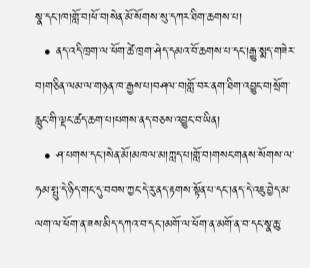སྣ་དང་།ཁ།གློ་བ།ཕོ་བ།སེན་མོ་སོགས་སུ་དཀར་ཐིག་ཆགས་པ།
  • ནད་འདི་ཁྲག་ལ་ཕོག་ཚེ་ཁྲག་ཤེད་དམའ་བོ་ཆགས་པ་དང་།རྒྱུ་སྨད་གཟེར་བ།གཅིན་ལམ་ལ་གཉན་ཁ་རྒྱས་པ།བཤལ་བ།གློ་བར་ནག་ཐིག་འབྱུང་བ།སྲོག་རླུང་གི་ལྡང་ཚད་ཆག་པ།པགས་ནད་བཅས་འབྱུང་བ་ཡིན།
  • ཤ་པགས་དང་།སེན་མོ།མཁལ་མ།ཀླད་པ།གློ་བ།གསང་གནས་སོགས་ལ་ཧམ་སྤུ་དེ་ཉིད་གང་དུ་བབས་ཀྱང་དེ་རུ་ནད་རྟགས་སྟོན་པ་དང་།ནད་དེ་འཇུ་བྱེད་མ་ལག་ལ་ཕོག་ན་ཟས་མིད་དཀའ་བ་དང་།མགོ་ལ་ཕོག་ན་མགོ་ན་བ་དང་སྣ་ཆུ་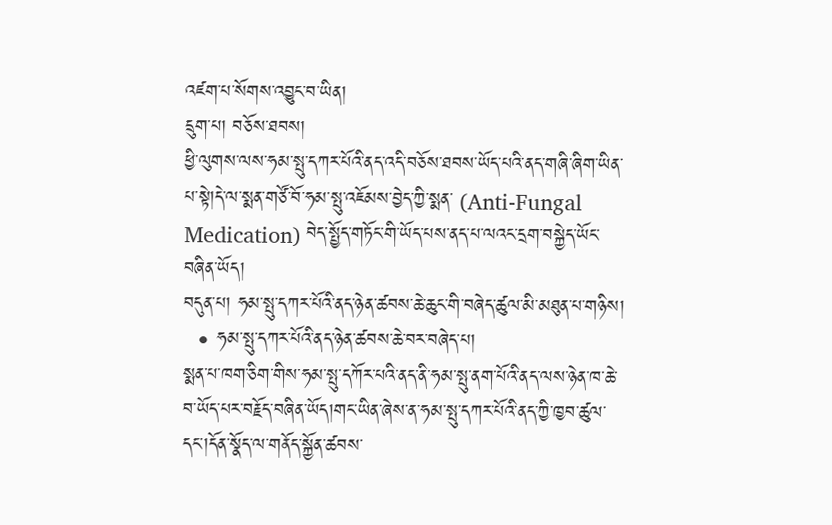འཛག་པ་སོགས་འབྱུང་བ་ཡིན།
དྲུག་པ། བཅོས་ཐབས།
ཕྱི་ལུགས་ལས་ཧམ་སྤུ་དཀར་པོའི་ནད་འདི་བཅོས་ཐབས་ཡོད་པའི་ནད་གཞི་ཞིག་ཡིན་པ་སྟེ།དེ་ལ་སྨན་གཙོ་བོ་ཧམ་སྤུ་འཇོམས་བྱེད་ཀྱི་སྨན་ (Anti-Fungal Medication) བེད་སྤྱོད་གཏོང་གི་ཡོད་པས་ནད་པ་ལའང་དྲག་བསྐྱེད་ཡོང་བཞིན་ཡོད།
བདུན་པ། ཧམ་སྤུ་དཀར་པོའི་ནད་ཉེན་ཚབས་ཆེ་ཆུང་གི་བཞེད་ཚུལ་མི་མཐུན་པ་གཉིས།
  • ཧམ་སྤུ་དཀར་པོའི་ནད་ཉེན་ཚབས་ཆེ་བར་བཞེད་པ།
སྨན་པ་ཁག་ཅིག་གིས་ཧམ་སྤུ་དཀོར་པའི་ནད་ནི་ཧམ་སྤུ་ནག་པོའི་ནད་ལས་ཉེན་ཁ་ཆེ་བ་ཡོད་པར་བརྗོད་བཞིན་ཡོད།གང་ཡིན་ཞེས་ན་ཧམ་སྤུ་དཀར་པོའི་ནད་ཀྱི་ཁྱབ་ཚུལ་དང་།དོན་སྣོད་ལ་གནོད་སྐྱོན་ཚབས་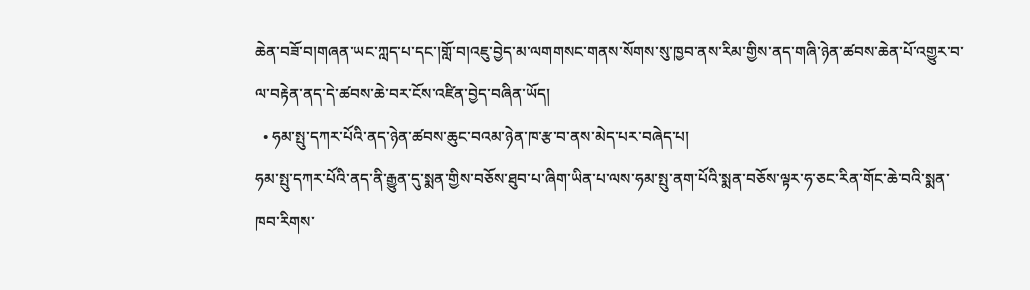ཆེན་བཟོ་བ།གཞན་ཡང་ཀླད་པ་དང་།གློ་བ།འཇུ་བྱེད་མ་ལགགསང་གནས་སོགས་སུ་ཁྱབ་ནས་རིམ་གྱིས་ནད་གཞི་ཉེན་ཚབས་ཆེན་པོ་འགྱུར་བ་ལ་བརྟེན་ནད་དེ་ཚབས་ཆེ་བར་ངོས་འཛིན་བྱེད་བཞིན་ཡོད།
  • ཧམ་སྤུ་དཀར་པོའི་ནད་ཉེན་ཚབས་ཆུང་བའམ་ཉེན་ཁ་རྩ་བ་ནས་མེད་པར་བཞེད་པ།
ཧམ་སྤུ་དཀར་པོའི་ནད་ནི་རྒྱུན་དུ་སྨན་གྱིས་བཅོས་ཐུབ་པ་ཞིག་ཡིན་པ་ལས་ཧམ་སྤུ་ནག་པོའི་སྨན་བཅོས་ལྟར་ཧ་ཅང་རིན་གོང་ཆེ་བའི་སྨན་ཁབ་རིགས་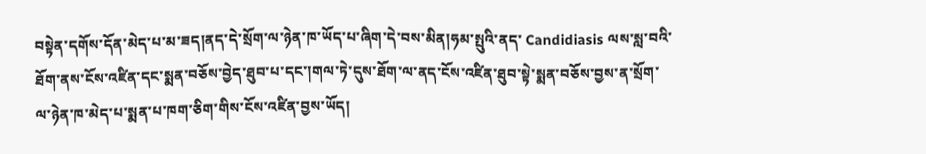བསྟེན་དགོས་དོན་མེད་པ་མ་ཟད།ནད་དེ་སྲོག་ལ་ཉེན་ཁ་ཡོད་པ་ཞིག་དེ་བས་མིན།ཧམ་སྤུའི་ནད་ Candidiasis ལས་སླ་བའི་ཐོག་ནས་ངོས་འཛིན་དང་སྨན་བཅོས་བྱེད་ཐུབ་པ་དང་།གལ་ཏེ་དུས་ཐོག་ལ་ནད་ངོས་འཛིན་ཐུབ་སྟེ་སྨན་བཅོས་བྱས་ན་སྲོག་ལ་ཉེན་ཁ་མེད་པ་སྨན་པ་ཁག་ཅིག་གིས་ངོས་འཛིན་བྱས་ཡོད།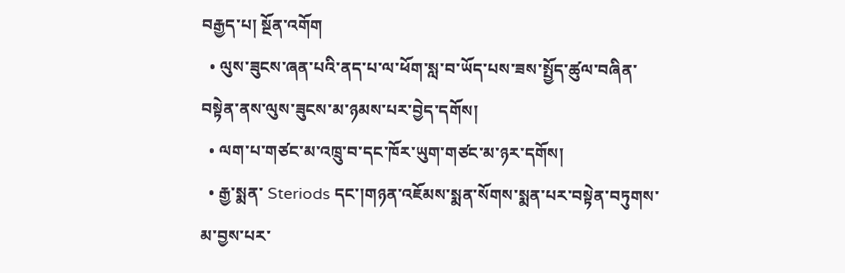བརྒྱད་པ། སྔོན་འགོག
  • ལུས་ཟུངས་ཞན་པའི་ནད་པ་ལ་ཕོག་སླ་བ་ཡོད་པས་ཟས་སྤྱོད་ཚུལ་བཞིན་བསྟེན་ནས་ལུས་ཟུངས་མ་ཉམས་པར་བྱེད་དགོས།
  • ལག་པ་གཙང་མ་འཁྲུ་བ་དང་ཁོར་ཡུག་གཙང་མ་ཉར་དགོས།
  • རྒྱ་སྨན་ Steriods དང་།གཉན་འཇོམས་སྨན་སོགས་སྨན་པར་བསྟེན་བཏུགས་མ་བྱས་པར་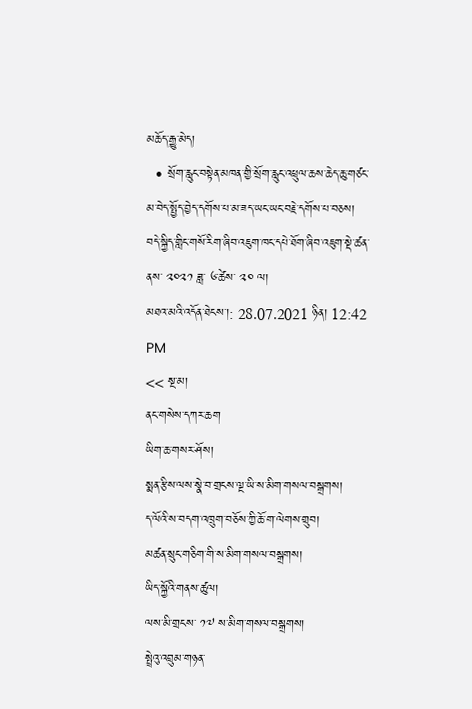མཆོད་རྒྱུ་མེད།
  • སྲོག་རླུང་བསྟེན་མཁན་གྱི་སྲོག་རླུང་འཕྲུལ་ཆས་ཆེད་ཆུ་གཙང་མ་བེད་སྤྱོད་བྱེད་དགོས་པ་མ་ཟད་ཡང་ཡང་བརྗེ་དགོས་པ་བཅས།
བདེ་སྐྱིད་གླིང་གསོ་རིག་ཞིབ་འཇུག་ཁང་དཔེ་ཐོག་ཞིབ་འཇུག་སྡེ་ཚན་ནས་ ༢༠༢༡ ཟླ་ ༦་ཚེས་ ༢༠ ལ།
མཐའ་མའི་འདོན་ཐེངས་།: 28.07.2021 ཉིན། 12:42 PM
<< སྔ་མ།
ནང་གསེས་དཀར་ཆག
ཡིག་ཆ་གསར་ཤོས།
སྨན་རྩིས་ལས་སྣེ་བ་གྲངས་ལྔ་ཡི་ས་མིག་གསལ་བསྒྲགས།
ད་ལོའི་ས་བདག་འཁྲུག་བཅོས་ཀྱི་ཆོ་ག་ལེགས་གྲུབ།
མཚན་སྲུང་གཅིག་གི་ས་མིག་གསལ་བསྒྲགས།
ཡིད་སྐྱོའི་གནས་ཚུལ།
ལས་མི་གྲངས་ ༡༧ ས་མིག་གསལ་བསྒྲགས།
སྤྲེའུ་འབྲུམ་གཉན་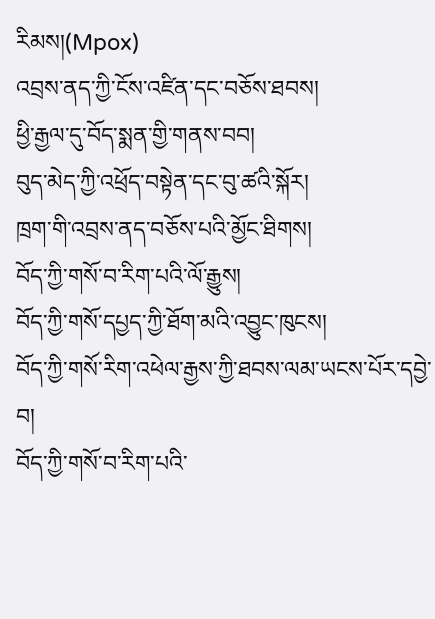རིམས།(Mpox)
འབྲས་ནད་ཀྱི་ངོས་འཛིན་དང་བཅོས་ཐབས།
ཕྱི་རྒྱལ་དུ་བོད་སྨན་གྱི་གནས་བབ།
བུད་མེད་ཀྱི་འཕྲོད་བསྟེན་དང་བུ་ཚའི་སྐོར།
ཁྲག་གི་འབྲས་ནད་བཅོས་པའི་མྱོང་ཐིགས།
བོད་ཀྱི་གསོ་བ་རིག་པའི་ལོ་རྒྱུས།
བོད་ཀྱི་གསོ་དཔྱད་ཀྱི་ཐོག་མའི་འབྱུང་ཁུངས།
བོད་ཀྱི་གསོ་རིག་འཕེལ་རྒྱས་ཀྱི་ཐབས་ལམ་ཡངས་པོར་དབྱེ་བ།
བོད་ཀྱི་གསོ་བ་རིག་པའི་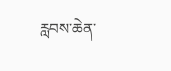རླབས་ཆེན་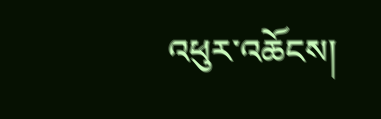འཕུར་འཆོངས།